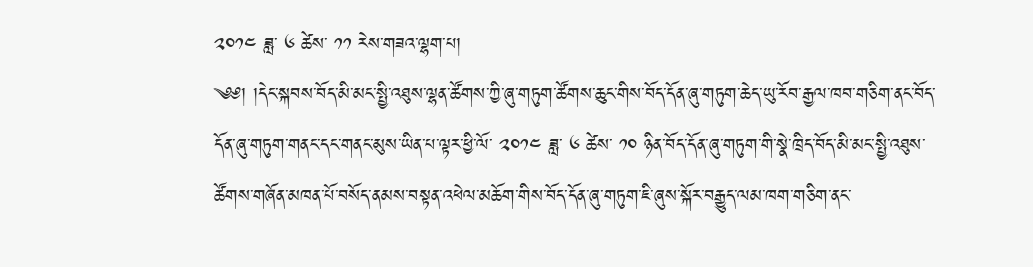༢༠༡༤ ཟླ་ ༦ ཚེས་ ༡༡ རེས་གཟའ་ལྷག་པ།
༄༅། །དེང་སྐབས་བོད་མི་མང་སྤྱི་འཐུས་ལྷན་ཚོགས་ཀྱི་ཞུ་གཏུག་ཚོགས་ཆུང་གིས་བོད་དོན་ཞུ་གཏུག་ཆེད་ཡུ་རོབ་རྒྱལ་ཁབ་གཅིག་ནང་བོད་དོན་ཞུ་གཏུག་གནང་དང་གནང་མུས་ཡིན་པ་ལྟར་ཕྱི་ལོ་ ༢༠༡༤ ཟླ་ ༦ ཚེས་ ༡༠ ཉིན་བོད་དོན་ཞུ་གཏུག་གི་སྣེ་ཁྲིད་བོད་མི་མང་སྤྱི་འཐུས་ཚོགས་གཞོན་མཁན་པོ་བསོད་ནམས་བསྟན་འཕེལ་མཆོག་གིས་བོད་དོན་ཞུ་གཏུག་ཇི་ཞུས་སྐོར་བརྒྱུད་ལམ་ཁག་གཅིག་ནང་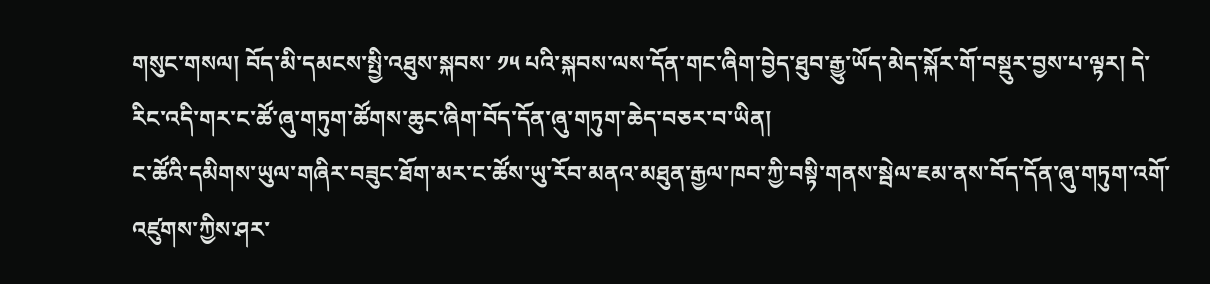གསུང་གསལ། བོད་མི་དམངས་སྤྱི་འཐུས་སྐབས་ ༡༥ པའི་སྐབས་ལས་དོན་གང་ཞིག་བྱེད་ཐུབ་རྒྱུ་ཡོད་མེད་སྐོར་གོ་བསྡུར་བྱས་པ་ལྟར། དེ་རིང་འདི་གར་ང་ཚོ་ཞུ་གཏུག་ཚོགས་ཆུང་ཞིག་བོད་དོན་ཞུ་གཏུག་ཆེད་བཅར་བ་ཡིན།
ང་ཚོའི་དམིགས་ཡུལ་གཞིར་བཟུང་ཐོག་མར་ང་ཚོས་ཡུ་རོབ་མནའ་མཐུན་རྒྱལ་ཁབ་ཀྱི་བསྟི་གནས་སྦེལ་ཇམ་ནས་བོད་དོན་ཞུ་གཏུག་འགོ་འཛུགས་ཀྱིས་ཤར་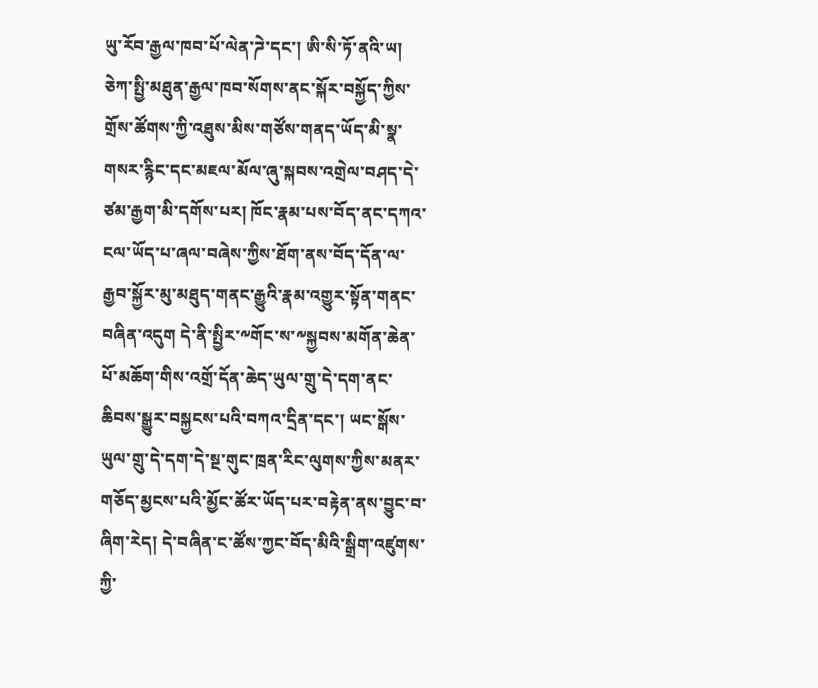ཡུ་རོབ་རྒྱལ་ཁབ་པོ་ལེན་ཌེ་དང་། ཨི་སི་ཏོ་ནའི་ཡ། ཅེཀ་སྤྱི་མཐུན་རྒྱལ་ཁབ་སོགས་ནང་སྐོར་བསྐྱོད་ཀྱིས་གྲོས་ཚོགས་ཀྱི་འཐུས་མིས་གཙོས་གནད་ཡོད་མི་སྣ་གསར་རྙིང་དང་མཇལ་མོལ་ཞུ་སྐབས་འགྲེལ་བཤད་དེ་ཙམ་རྒྱག་མི་དགོས་པར། ཁོང་རྣམ་པས་བོད་ནང་དཀའ་ངལ་ཡོད་པ་ཞལ་བཞེས་ཀྱིས་ཐོག་ནས་བོད་དོན་ལ་རྒྱབ་སྐྱོར་མུ་མཐུད་གནང་རྒྱུའི་རྣམ་འགྱུར་སྟོན་གནང་བཞིན་འདུག དེ་ནི་སྤྱིར་༸གོང་ས་༸སྐྱབས་མགོན་ཆེན་པོ་མཆོག་གིས་འགྲོ་དོན་ཆེད་ཡུལ་གྲུ་དེ་དག་ནང་ཆིབས་སྒྱུར་བསྐྱངས་པའི་བཀའ་དྲིན་དང་། ཡང་སྒོས་ཡུལ་གྲུ་དེ་དག་དེ་སྔ་གུང་ཁྲན་རིང་ལུགས་ཀྱིས་མནར་གཅོད་མྱངས་པའི་མྱོང་ཚོར་ཡོད་པར་བརྟེན་ནས་བྱུང་བ་ཞིག་རེད། དེ་བཞིན་ང་ཚོས་ཀྱང་བོད་མིའི་སྒྲིག་འཛུགས་ཀྱི་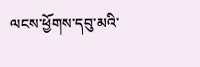ལངས་ཕྱོགས་དབུ་མའི་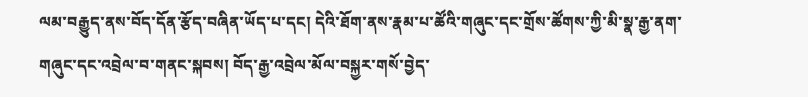ལམ་བརྒྱུད་ནས་བོད་དོན་རྩོད་བཞིན་ཡོད་པ་དང། དེའི་ཐོག་ནས་རྣམ་པ་ཚོའི་གཞུང་དང་གྲོས་ཚོགས་ཀྱི་མི་སྣ་རྒྱ་ནག་གཞུང་དང་འབྲེལ་བ་གནང་སྐབས། བོད་རྒྱ་འབྲེལ་མོལ་བསྐྱར་གསོ་བྱེད་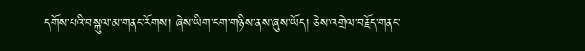དགོས་པའི་བསྐུལ་མ་གནང་རོགས། ཞེས་ཡིག་ངག་གཉིས་ནས་ཞུས་ཡོད། ཅེས་འགྲེལ་བརྗོད་གནང་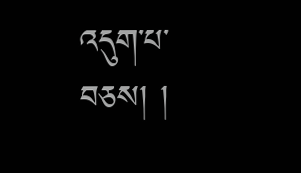འདུག་པ་བཅས། །